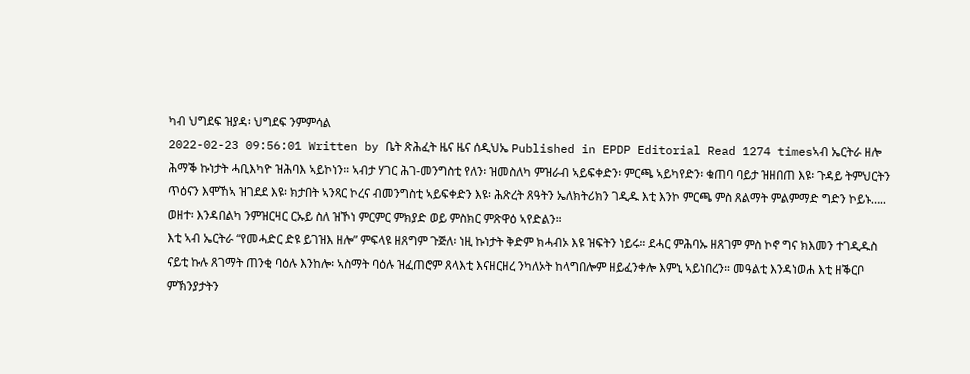ካብ ህግደፍ ዝያዳ፡ ህግደፍ ንምምሳል
2022-02-23 09:56:01 Written by ቤት ጽሕፈት ዜና ዜና ሰዲህኤ Published in EPDP Editorial Read 1274 timesኣብ ኤርትራ ዘሎ ሕማቕ ኩነታት ሓቢእካዮ ዝሕባእ ኣይኮነን። ኣብታ ሃገር ሕገ-መንግስቲ የለን፡ ዝመስለካ ምዝራብ ኣይፍቀድን፡ ምርጫ ኣይካየድን፡ ቁጠባ ባይታ ዝዘበጠ እዩ፡ ጉዳይ ትምህርትን ጥዕናን እሞኸኣ ዝገደደ እዩ፡ ክታበት ኣንጻር ኮረና ብመንግስቲ ኣይፍቀድን እዩ፡ ሕጽረት ጸዓትን ኤለክትሪክን ገዲዱ እቲ እንኮ ምርጫ ምስ ጸልማት ምልምማድ ግድን ኮይኑ….. ወዘተ፡ እንዳበልካ ንምዝርዛር ርኡይ ስለ ዝኾነ ምርምር ምክያድ ወይ ምስክር ምጽዋዕ ኣየድልን።
እቲ ኣብ ኤርትራ “የመሓድር ድዩ ይገዝእ ዘሎ” ምፍላዩ ዘጸግም ጉጅለ፡ ነዚ ኩነታት ቅድም ክሓብኦ እዩ ዝፍትን ነይሩ። ደሓር ምሕባኡ ዘጸገም ምስ ኮኖ ግና ክእመን ተገዲዱስ ናይቲ ኩሉ ጸገማት ጠንቂ ባዕሉ እንከሎ፡ ኣስማት ባዕሉ ዝፈጠሮም ጸላእቲ እናዘርዘረ ንካለኦት ከላግበሎም ዘይፈንቀሎ እምኒ ኣይነበረን። መዓልቲ እንዳነወሐ እቲ ዘቕርቦ ምኽንያታትን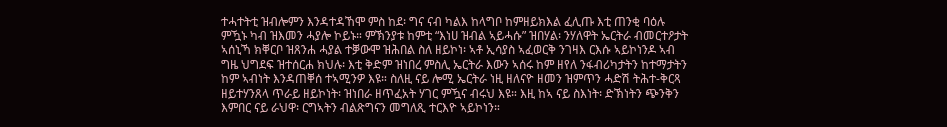ተሓተትቲ ዝብሎምን እንዳተዳኸሞ ምስ ከደ፡ ግና ናብ ካልእ ከላግቦ ከምዘይክእል ፈሊጡ እቲ ጠንቂ ባዕሉ ምዃኑ ካብ ዝእመን ሓያሎ ኮይኑ። ምኽንያቱ ከምቲ “እነሀ ዝብል ኣይሓሱ” ዝበሃል፡ ንሃለዋት ኤርትራ ብመርተዖታት ኣሰኒኻ ክቐርቦ ዝጸንሐ ሓያል ተቓውሞ ዝሕበል ስለ ዘይኮነ፡ ኣቶ ኢሳያስ ኣፈወርቅ ንገዛእ ርእሱ ኣይኮነንዶ ኣብ ግዜ ህግደፍ ዝተሰርሐ ክህሉ፡ እቲ ቅድም ዝነበረ ምስሊ ኤርትራ እውን ኣሰሩ ከም ዘየለ ንፋብሪካታትን ከተማታትን ከም ኣብነት እንዳጠቐሰ ተኣሚንዎ እዩ። ስለዚ ናይ ሎሚ ኤርትራ ነዚ ዘለናዮ ዘመን ዝምጥን ሓድሽ ትሕተ-ቅርጻ ዘይተሃንጸላ ጥራይ ዘይኮነት፡ ዝነበራ ዘጥፈአት ሃገር ምዃና ብሩህ እዩ። እዚ ከኣ ናይ ስእነት፡ ድኽነትን ጭንቅን እምበር ናይ ራህዋ፡ ርግኣትን ብልጽግናን መግለጺ ተርእዮ ኣይኮነን።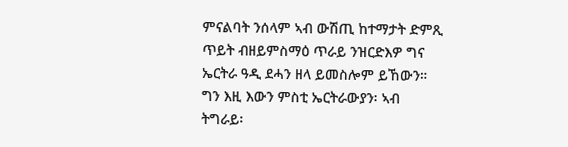ምናልባት ንሰላም ኣብ ውሽጢ ከተማታት ድምጺ ጥይት ብዘይምስማዕ ጥራይ ንዝርድእዎ ግና ኤርትራ ዓዲ ደሓን ዘላ ይመስሎም ይኸውን። ግን እዚ እውን ምስቲ ኤርትራውያን፡ ኣብ ትግራይ፡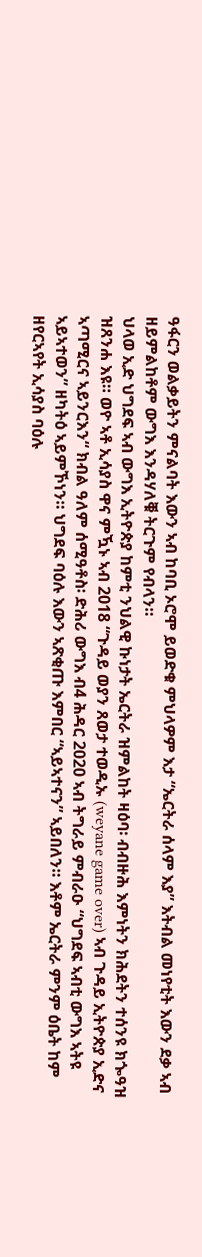ዓፋርን ወልቃይትን ምናልባት እውን ኣብ ከባቢ ኦሮሞ ይወድቁ ምህላዎም እታ “ኤርትራ ሰላም እያ” እትብል መነየቲት እውን ደቃ ኣብ ዘይምልከቶም ውግእ እንዳሃለቑ ትርጉም የብላን።
ህላወ ኢድ ህግደፍ ኣብ ውግእ ኢትዮጵያ ከምቲ ንህልዊ ኩነታት ኤርትራ ዝምልከት ዛዕባ፡ ብብዙሕ እምነትን ክሕደትን ተሰንዩ ክጐዓዝ ዝጸንሐ እዩ። ወዮ ኣቶ ኢሳያስ ዋና ምዃኑ ኣብ 2018 “ጉዳይ ወያን ጸወታ ተወዲኡ (weyane game over) ኣብ ጉዳይ ኢትዮጵያ ኢድና ኣጣሚርና ኣይንርእን“ ክብል ዓለም ሰሚዓቶስ፡ ድሕሪ ውግእ ብ4 ሕዳር 2020 ኣብ ትግራይ ምብራዑ “ህግደፍ ኣብቲ ውግእ ኣትዩ ኣይኣተወን” ዘካትዕ ኣይምኾነን። ህግደፍ ባዕሉ እውን ኣጽቂጡ እምበር “ኣይኣተናን” ኣይበለን። እቶም ኤርትራ ምንም ዕቤት ከም ዘየርኣየት ኢሳያስ ባዕሉ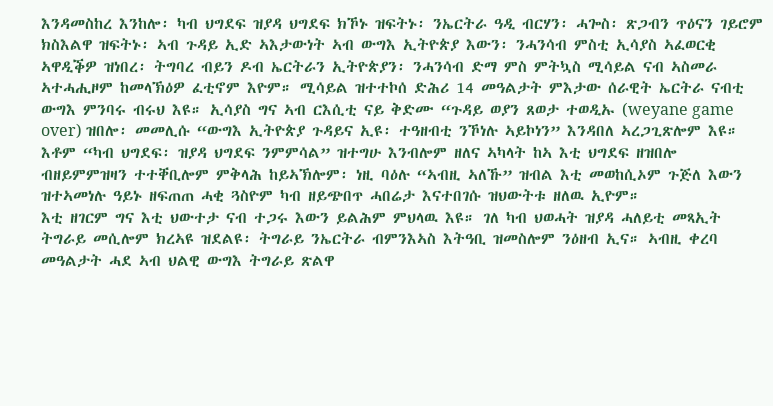እንዳመስከረ እንከሎ፡ ካብ ህግደፍ ዝያዳ ህግደፍ ክኾኑ ዝፍትኑ፡ ንኤርትራ ዓዲ ብርሃን፡ ሓጐስ፡ ጽጋብን ጥዕናን ገይሮም ክስእልዋ ዝፍትኑ፡ ኣብ ጉዳይ ኢድ ኣእታውነት ኣብ ውግእ ኢትዮጵያ እውን፡ ንሓንሳብ ምስቲ ኢሳያስ ኣፈወርቂ ኣዋዲቕዎ ዝነበረ፡ ትግባረ ብይን ዶብ ኤርትራን ኢትዮጵያን፡ ንሓንሳብ ድማ ምስ ምትኳስ ሚሳይል ናብ ኣስመራ ኣተሓሒዞም ከመላኽዕዎ ፈቲኖም እዮም። ሚሳይል ዝተተኮሰ ድሕሪ 14 መዓልታት ምእታው ሰራዊት ኤርትራ ናብቲ ውግእ ምንባሩ ብሩህ እዩ። ኢሳያስ ግና ኣብ ርእሲቲ ናይ ቅድሙ “ጉዳይ ወያን ጸወታ ተወዲኡ (weyane game over) ዝበሎ፡ መመሊሱ “ውግእ ኢትዮጵያ ጉዳይና ኢዩ፡ ተዓዘብቲ ንኾነሉ ኣይኮነን” እንዳበለ ኣረጋጊጽሎም እዩ። እቶም “ካብ ህግደፍ፡ ዝያዳ ህግደፍ ንምምሳል” ዝተግሁ እንብሎም ዘለና ኣካላት ከኣ እቲ ህግደፍ ዘዝበሎ ብዘይምምዝዛን ተተቐቢሎም ምቅላሕ ከይኣኽሎም፡ ነዚ ባዕሉ “ኣብዚ ኣለኹ” ዝብል እቲ መወከሲኦም ጉጅለ እውን ዝተኣመነሉ ዓይኑ ዘፍጠጠ ሓቂ ጓስዮም ካብ ዘይጭበጥ ሓበሬታ እናተበገሱ ዝህውትቱ ዘለዉ ኢዮም።
እቲ ዘገርም ግና እቲ ህውተታ ናብ ተጋሩ እውን ይልሕም ምህላዉ እዩ። ገለ ካብ ህወሓት ዝያዳ ሓለይቲ መጻኢት ትግራይ መሲሎም ክረኣዩ ዝደልዩ፡ ትግራይ ንኤርትራ ብምንእኣስ እትዓቢ ዝመስሎም ንዕዘብ ኢና። ኣብዚ ቀረባ መዓልታት ሓደ ኣብ ህልዊ ውግእ ትግራይ ጽልዋ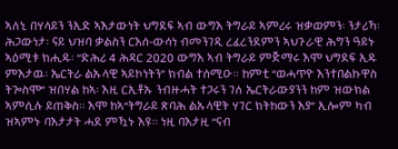ኣለኒ በሃላይን ንኢድ ኣእታውነት ህግደፍ ኣብ ውግእ ትግራይ ኣምሪሩ ዝቃወምን፡ ንታሪኻ፡ ሕጋውነታ፡ ናይ ህዝባ ቃልስን ርእሰ-ውሳነ ብመንገዲ ረፈረንደምን ኣህጉራዊ ሕግን ዓይኑ ኣዕሚቱ ክሒዱ፡ “ድሕሪ 4 ሕዳር 2020 ውግእ ኣብ ትግራይ ምጅማሩ እሞ ህግደፍ ኢዱ ምእታዉ፡ ኤርትራ ልኡላዊ ኣይኮነትን” ክብል ተሰሚዑ። ከምቲ “ወሓጥዮ እንተበልኩዋስ ትጐስሞ” ዝበሃል ከኣ፡ እዚ ርኢቶኡ ንብዙሓት ተጋሩን ገለ ኤርትራውያንን ከም ዝውክል ኣምሲሉ ይጠቅስ። እሞ ከኣ“ትግራይ ጽባሕ ልኡላዊት ሃገር ክትከውን እያ” ኢሎም ካብ ዝኣምኑ ባእታታት ሓደ ምዃኑ እዩ። ነዚ ባእታዚ “ናብ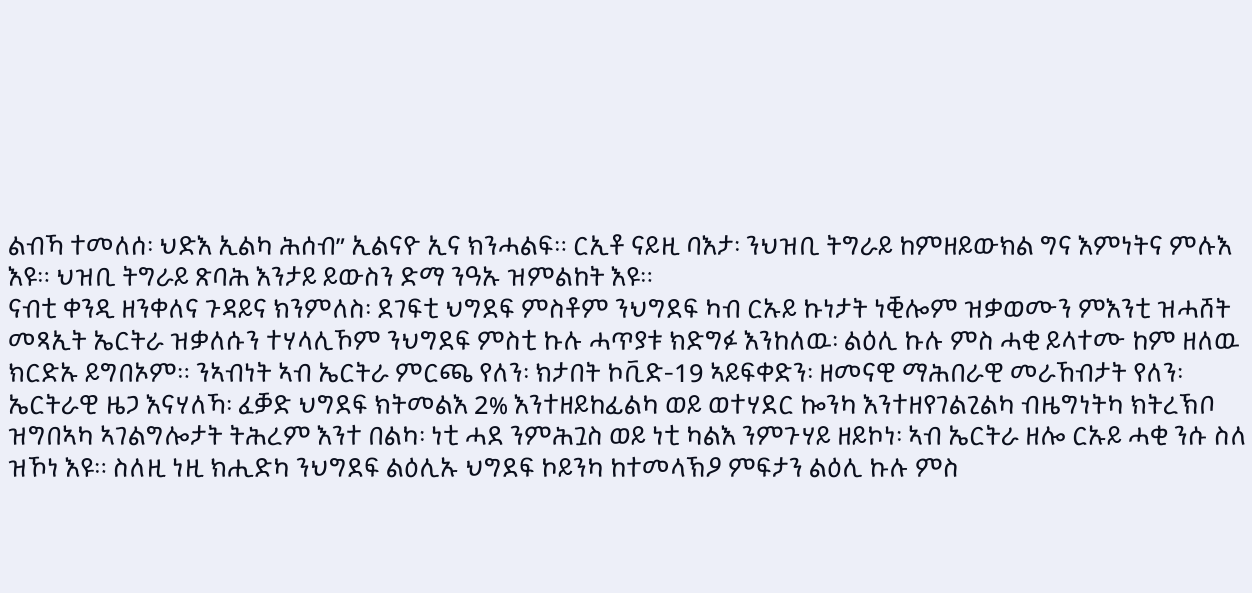ልብኻ ተመለሰ፡ ህድእ ኢልካ ሕሰብ” ኢልናዮ ኢና ክንሓልፍ። ርኢቶ ናይዚ ባእታ፡ ንህዝቢ ትግራይ ከምዘይውክል ግና እምነትና ምሉእ እዩ። ህዝቢ ትግራይ ጽባሕ እንታይ ይውስን ድማ ንዓኡ ዝምልከት እዩ።
ናብቲ ቀንዲ ዘንቀለና ጉዳይና ክንምለስ፡ ደገፍቲ ህግደፍ ምስቶም ንህግደፍ ካብ ርኡይ ኩነታት ነቒሎም ዝቃወሙን ምእንቲ ዝሓሸት መጻኢት ኤርትራ ዝቃለሱን ተሃላሊኾም ንህግደፍ ምስቲ ኩሉ ሓጥያቱ ክድግፉ እንከለዉ፡ ልዕሊ ኩሉ ምስ ሓቂ ይላተሙ ከም ዘለዉ ክርድኡ ይግበኦም። ንኣብነት ኣብ ኤርትራ ምርጫ የለን፡ ክታበት ኮቪድ-19 ኣይፍቀድን፡ ዘመናዊ ማሕበራዊ መራኸብታት የለን፡ ኤርትራዊ ዜጋ እናሃለኻ፡ ፈቓድ ህግደፍ ክትመልእ 2% እንተዘይከፊልካ ወይ ወተሃደር ኰንካ እንተዘየገልጊልካ ብዜግነትካ ክትረኽቦ ዝግበኣካ ኣገልግሎታት ትሕረም እንተ በልካ፡ ነቲ ሓደ ንምሕጓስ ወይ ነቲ ካልእ ንምጉሃይ ዘይኮነ፡ ኣብ ኤርትራ ዘሎ ርኡይ ሓቂ ንሱ ስለ ዝኾነ እዩ። ስለዚ ነዚ ክሒድካ ንህግደፍ ልዕሊኡ ህግደፍ ኮይንካ ከተመላኽዖ ምፍታን ልዕሊ ኩሉ ምስ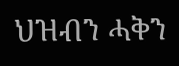ህዝብን ሓቅን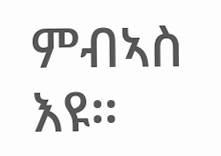ምብኣስ እዩ።